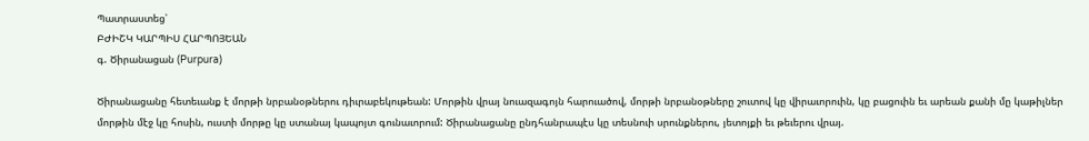Պատրաստեց՝
ԲԺԻՇԿ ԿԱՐՊԻՍ ՀԱՐՊՈՅԵԱՆ
գ. Ծիրանացան (Purpura)

Ծիրանացանը հետեւանք է մորթի նրբանօթներու դիւրաբեկութեան: Մորթին վրայ նուազագոյն հարուածով, մորթի նրբանօթները շուտով կը վիրաւորուին, կը բացուին եւ արեան քանի մը կաթիլներ մորթին մէջ կը հոսին, ուստի մորթը կը ստանայ կապոյտ գունաւորում: Ծիրանացանը ընդհանրապէս կը տեսնուի սրունքներու, յետոյքի եւ թեւերու վրայ.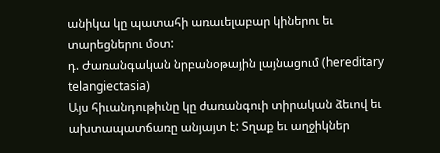անիկա կը պատահի առաւելաբար կիներու եւ տարեցներու մօտ:
դ. Ժառանգական նրբանօթային լայնացում (hereditary telangiectasia)
Այս հիւանդութիւնը կը ժառանգուի տիրական ձեւով եւ ախտապատճառը անյայտ է: Տղաք եւ աղջիկներ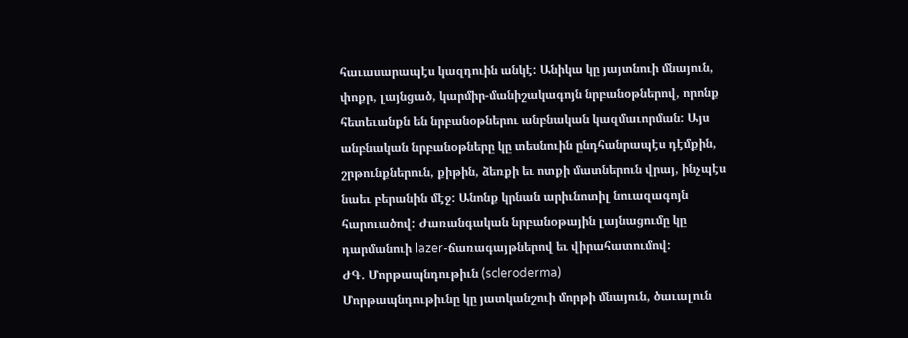հաւասարապէս կազդուին անկէ: Անիկա կը յայտնուի մնայուն, փոքր, լայնցած, կարմիր-մանիշակագոյն նրբանօթներով, որոնք հետեւանքն են նրբանօթներու անբնական կազմաւորման: Այս անբնական նրբանօթները կը տեսնուին ընդհանրապէս դէմքին, շրթունքներուն, քիթին, ձեռքի եւ ոտքի մատներուն վրայ, ինչպէս նաեւ բերանին մէջ: Անոնք կրնան արիւնոտիլ նուազագոյն հարուածով: Ժառանգական նրբանօթային լայնացումը կը դարմանուի lazer-ճառագայթներով եւ վիրահատումով:
ԺԳ. Մորթապնդութիւն (scleroderma)
Մորթապնդութիւնը կը յատկանշուի մորթի մնայուն, ծաւալուն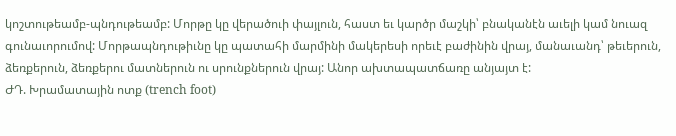կոշտութեամբ-պնդութեամբ: Մորթը կը վերածուի փայլուն, հաստ եւ կարծր մաշկի՝ բնականէն աւելի կամ նուազ գունաւորումով: Մորթապնդութիւնը կը պատահի մարմինի մակերեսի որեւէ բաժինին վրայ, մանաւանդ՝ թեւերուն, ձեռքերուն, ձեռքերու մատներուն ու սրունքներուն վրայ: Անոր ախտապատճառը անյայտ է:
ԺԴ. Խրամատային ոտք (trench foot)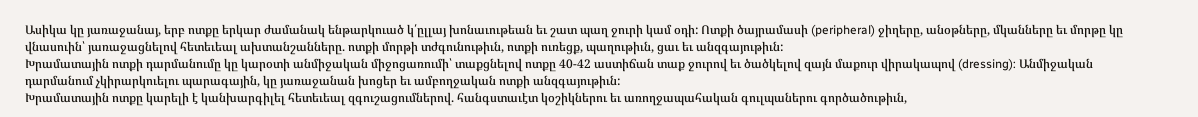Ասիկա կը յառաջանայ, երբ ոտքը երկար ժամանակ ենթարկուած կ՛ըլլայ խոնաւութեան եւ շատ պաղ ջուրի կամ օդի: Ոտքի ծայրամասի (peripheral) ջիղերը, անօթները, մկանները եւ մորթը կը վնասուին՝ յառաջացնելով հետեւեալ ախտանշանները. ոտքի մորթի տժգունութիւն, ոտքի ուռեցք, պաղութիւն, ցաւ եւ անզգայութիւն:
Խրամատային ոտքի դարմանումը կը կարօտի անմիջական միջոցառումի՝ տաքցնելով ոտքը 40-42 աստիճան տաք ջուրով եւ ծածկելով զայն մաքուր վիրակապով (dressing): Անմիջական դարմանում չկիրարկուելու պարագային, կը յառաջանան խոցեր եւ ամբողջական ոտքի անզգայութիւն:
Խրամատային ոտքը կարելի է կանխարգիլել հետեւեալ զգուշացումներով. հանգստաւէտ կօշիկներու եւ առողջապահական գուլպաներու գործածութիւն,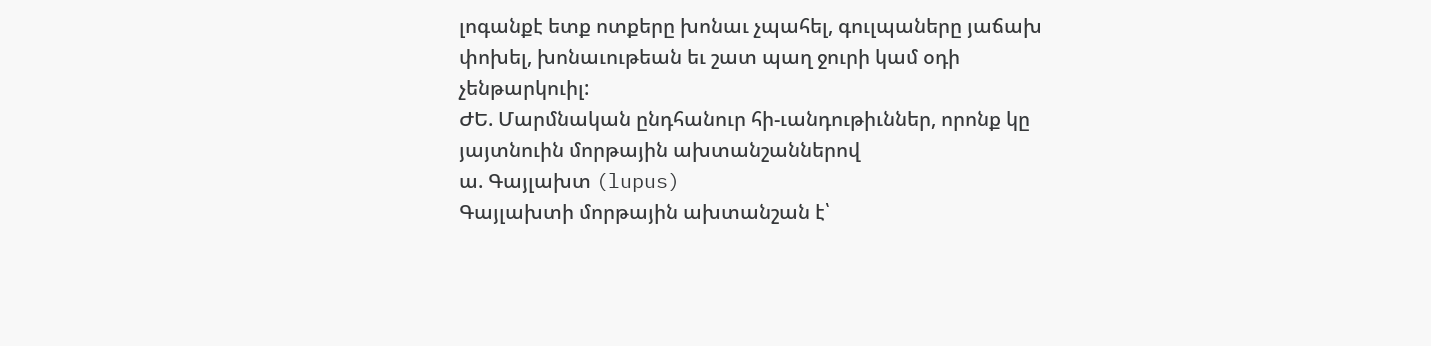լոգանքէ ետք ոտքերը խոնաւ չպահել, գուլպաները յաճախ փոխել, խոնաւութեան եւ շատ պաղ ջուրի կամ օդի չենթարկուիլ:
ԺԵ. Մարմնական ընդհանուր հի-ւանդութիւններ, որոնք կը յայտնուին մորթային ախտանշաններով
ա. Գայլախտ (lupus)
Գայլախտի մորթային ախտանշան է՝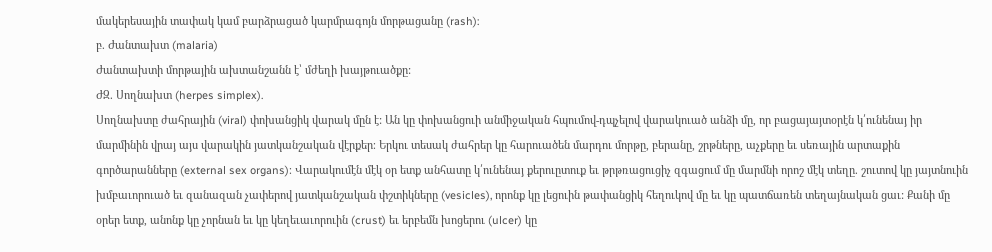մակերեսային տափակ կամ բարձրացած կարմրագոյն մորթացանը (rash):
բ. Ժանտախտ (malaria)
Ժանտախտի մորթային ախտանշանն է՝ մժեղի խայթուածքը:
ԺԶ. Սողնախտ (herpes simplex).
Սողնախտը ժահրային (viral) փոխանցիկ վարակ մըն է: Ան կը փոխանցուի անմիջական հպումով-դպչելով վարակուած անձի մը, որ բացայայտօրէն կ՛ունենայ իր մարմինին վրայ այս վարակին յատկանշական վէրքեր։ Երկու տեսակ ժահրեր կը հարուածեն մարդու մորթը, բերանը, շրթները, աչքերը եւ սեռային արտաքին գործարանները (external sex organs)։ Վարակումէն մէկ օր ետք անհատը կ՛ունենայ քերուըտուք եւ թրթռացուցիչ զգացում մը մարմնի որոշ մէկ տեղը. շուտով կը յայտնուին խմբաւորուած եւ զանազան չափերով յատկանշական փշտիկները (vesicles), որոնք կը լեցուին թափանցիկ հեղուկով մը եւ կը պատճառեն տեղայնական ցաւ: Քանի մը օրեր ետք, անոնք կը չորնան եւ կը կեղեւաւորուին (crust) եւ երբեմն խոցերու (ulcer) կը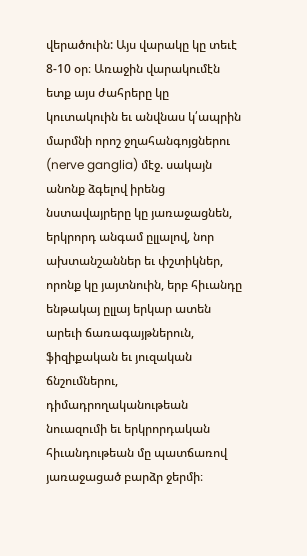վերածուին: Այս վարակը կը տեւէ 8-10 օր։ Առաջին վարակումէն ետք այս ժահրերը կը կուտակուին եւ անվնաս կ՛ապրին մարմնի որոշ ջղահանգոյցներու (nerve ganglia) մէջ. սակայն անոնք ձգելով իրենց նստավայրերը կը յառաջացնեն, երկրորդ անգամ ըլլալով, նոր ախտանշաններ եւ փշտիկներ, որոնք կը յայտնուին, երբ հիւանդը ենթակայ ըլլայ երկար ատեն արեւի ճառագայթներուն, ֆիզիքական եւ յուզական ճնշումներու, դիմադրողականութեան նուազումի եւ երկրորդական հիւանդութեան մը պատճառով յառաջացած բարձր ջերմի։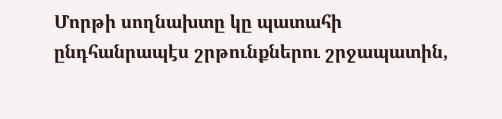Մորթի սողնախտը կը պատահի ընդհանրապէս շրթունքներու շրջապատին,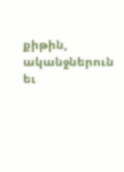քիթին, ականջներուն եւ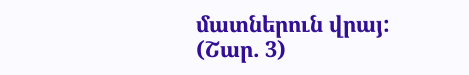մատներուն վրայ:
(Շար. 3)